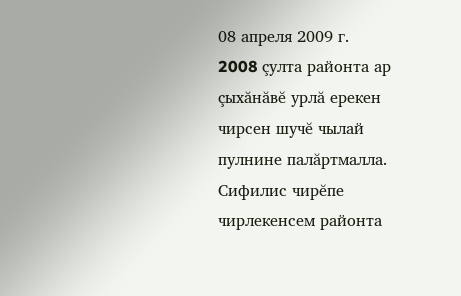08 апреля 2009 г.
2008 çулта районта ар çыхăнăвĕ урлă ерекен чирсен шучĕ чылай пулнине палăртмалла. Сифилис чирĕпе чирлекенсем районта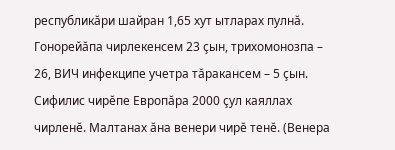республикăри шайран 1,65 хут ытларах пулнă. Гонорейăпа чирлекенсем 23 çын, трихомонозпа – 26, ВИЧ инфекципе учетра тăракансем – 5 çын.
Сифилис чирĕпе Европăра 2000 çул каяллах чирленĕ. Малтанах ăна венери чирĕ тенĕ. (Венера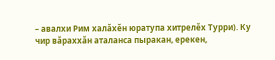– авалхи Рим халăхĕн юратупа хитрелĕх Турри). Ку чир вăраххăн аталанса пыракан, ерекен,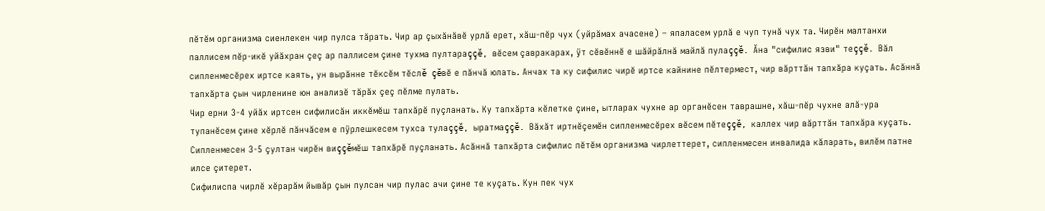пĕтĕм организма сиенлекен чир пулса тăрать. Чир ар çыхăнăвĕ урлă ерет, хăш-пĕр чух (уйрăмах ачасене) – япаласем урлă е чуп тунă чух та. Чирĕн малтанхи паллисем пĕр-икĕ уйăхран çеç ар паллисем çине тухма пултараççĕ, вĕсем çавракарах, ÿт сĕвĕннĕ е шăйрăлнă майлă пулаççĕ. Ăна "сифилис язви" теççĕ. Вăл сипленмесĕрех иртсе каять, ун вырăнне тĕксĕм тĕслĕ çĕвĕ е пăнчă юлать. Анчах та ку сифилис чирĕ иртсе кайнине пĕлтермест, чир вăрттăн тапхăра куçать. Асăннă тапхăрта çын чирленине юн анализĕ тăрăх çеç пĕлме пулать.
Чир ерни 3-4 уйăх иртсен сифилисăн иккĕмĕш тапхăрĕ пуçланать. Ку тапхăрта кĕлетке çине, ытларах чухне ар органĕсен таврашне, хăш-пĕр чухне алă-ура тупанĕсем çине хĕрлĕ пăнчăсем е пÿрлешкесем тухса тулаççĕ, ыратмаççĕ. Вăхăт иртнĕçемĕн сипленмесĕрех вĕсем пĕтеççĕ, каллех чир вăрттăн тапхăра куçать.
Сипленмесен 3-5 çултан чирĕн виççĕмĕш тапхăрĕ пуçланать. Асăннă тапхăрта сифилис пĕтĕм организма чирлеттерет, сипленмесен инвалида кăларать, вилĕм патне илсе çитерет.
Сифилиспа чирлĕ хĕрарăм йывăр çын пулсан чир пулас ачи çине те куçать. Кун пек чух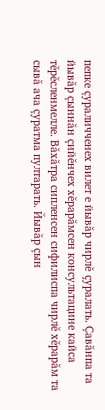пепке çураличченех вилет е йывăр чирлĕ çуралать. Çавăнпа та йывăр çыннăн çийĕнчех хĕрарăмсен консультацине кайса тĕрĕсленмелле. Вăхăтра сипленсен сифилиспа чирлĕ хĕрарăм та сывă ача çуратма пултарать. Йывăр çын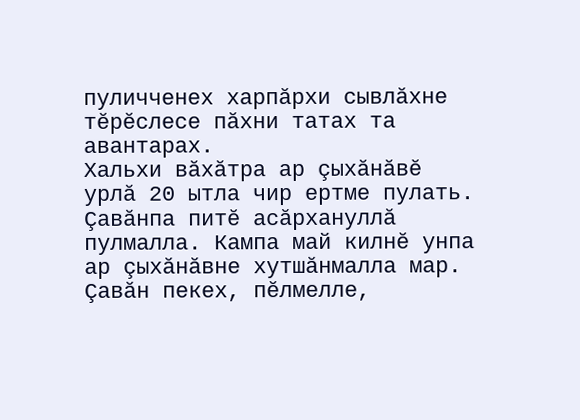пуличченех харпăрхи сывлăхне тĕрĕслесе пăхни татах та авантарах.
Хальхи вăхăтра ар çыхăнăвĕ урлă 20 ытла чир ертме пулать. Çавăнпа питĕ асăрхануллă пулмалла. Кампа май килнĕ унпа ар çыхăнăвне хутшăнмалла мар. Çавăн пекех, пĕлмелле,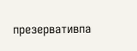презервативпа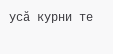усă курни те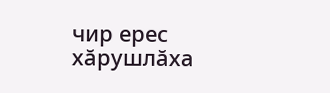чир ерес хăрушлăха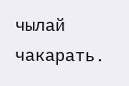чылай чакарать.